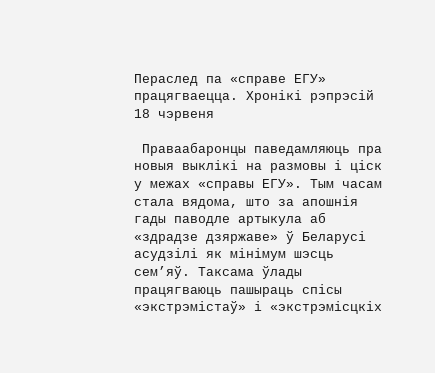Пераслед па «справе ЕГУ» працягваецца. Хронікі рэпрэсій 18 чэрвеня

 Праваабаронцы паведамляюць пра новыя выклікі на размовы і ціск у межах «справы ЕГУ». Тым часам стала вядома, што за апошнія гады паводле артыкула аб «здрадзе дзяржаве» ў Беларусі асудзілі як мінімум шэсць сем’яў. Таксама ўлады працягваюць пашыраць спісы «экстрэмістаў» і «экстрэмісцкіх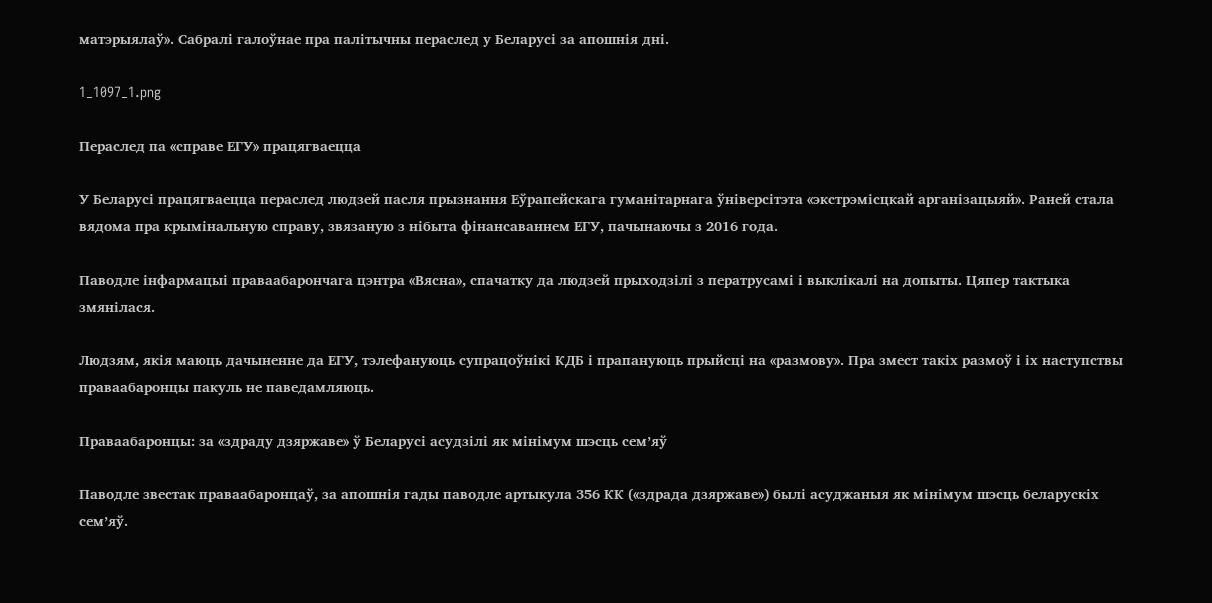матэрыялаў». Сабралі галоўнае пра палітычны пераслед у Беларусі за апошнія дні.

1_1097_1.png

Пераслед па «справе ЕГУ» працягваецца

У Беларусі працягваецца пераслед людзей пасля прызнання Еўрапейскага гуманітарнага ўніверсітэта «экстрэмісцкай арганізацыяй». Раней стала вядома пра крымінальную справу, звязаную з нібыта фінансаваннем ЕГУ, пачынаючы з 2016 года.

Паводле інфармацыі праваабарончага цэнтра «Вясна», спачатку да людзей прыходзілі з ператрусамі і выклікалі на допыты. Цяпер тактыка змянілася.

Людзям, якія маюць дачыненне да ЕГУ, тэлефануюць супрацоўнікі КДБ і прапануюць прыйсці на «размову». Пра змест такіх размоў і іх наступствы праваабаронцы пакуль не паведамляюць.

Праваабаронцы: за «здраду дзяржаве» ў Беларусі асудзілі як мінімум шэсць сем’яў

Паводле звестак праваабаронцаў, за апошнія гады паводле артыкула 356 КК («здрада дзяржаве») былі асуджаныя як мінімум шэсць беларускіх сем’яў.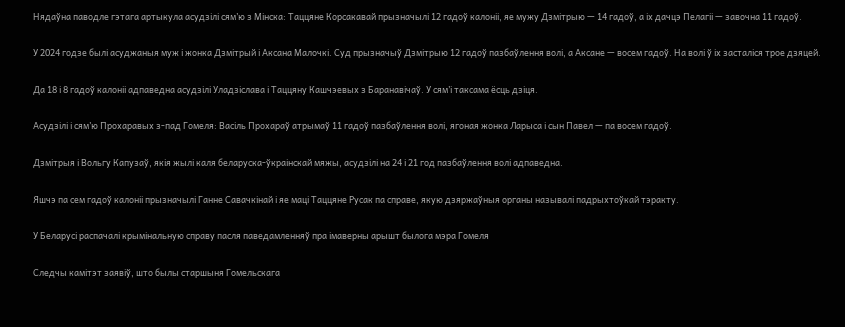Нядаўна паводле гэтага артыкула асудзілі сям’ю з Мінска: Таццяне Корсакавай прызначылі 12 гадоў калоніі, яе мужу Дзмітрыю — 14 гадоў, а іх дачцэ Пелагіі — завочна 11 гадоў.

У 2024 годзе былі асуджаныя муж і жонка Дзмітрый і Аксана Малочкі. Суд прызначыў Дзмітрыю 12 гадоў пазбаўлення волі, а Аксане — восем гадоў. На волі ў іх засталіся трое дзяцей.

Да 18 і 8 гадоў калоніі адпаведна асудзілі Уладзіслава і Таццяну Кашчэевых з Баранавічаў. У сям’і таксама ёсць дзіця.

Асудзілі і сям’ю Прохаравых з-пад Гомеля: Васіль Прохараў атрымаў 11 гадоў пазбаўлення волі, ягоная жонка Ларыса і сын Павел — па восем гадоў.

Дзмітрыя і Вольгу Капузаў, якія жылі каля беларуска-ўкраінскай мяжы, асудзілі на 24 і 21 год пазбаўлення волі адпаведна.

Яшчэ па сем гадоў калоніі прызначылі Ганне Савачкінай і яе маці Таццяне Русак па справе, якую дзяржаўныя органы называлі падрыхтоўкай тэракту.

У Беларусі распачалі крымінальную справу пасля паведамленняў пра імаверны арышт былога мэра Гомеля

Следчы камітэт заявіў, што былы старшыня Гомельскага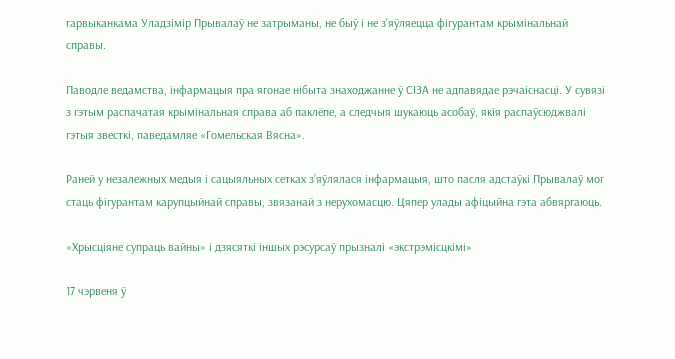гарвыканкама Уладзімір Прывалаў не затрыманы, не быў і не з'яўляецца фігурантам крымінальнай справы.

Паводле ведамства, інфармацыя пра ягонае нібыта знаходжанне ў СІЗА не адпавядае рэчаіснасці. У сувязі з гэтым распачатая крымінальная справа аб паклёпе, а следчыя шукаюць асобаў, якія распаўсюджвалі гэтыя звесткі, паведамляе «Гомельская Вясна».

Раней у незалежных медыя і сацыяльных сетках з’яўлялася інфармацыя, што пасля адстаўкі Прывалаў мог стаць фігурантам карупцыйнай справы, звязанай з нерухомасцю. Цяпер улады афіцыйна гэта абвяргаюць.

«Хрысціяне супраць вайны» і дзясяткі іншых рэсурсаў прызналі «экстрэмісцкімі»

17 чэрвеня ў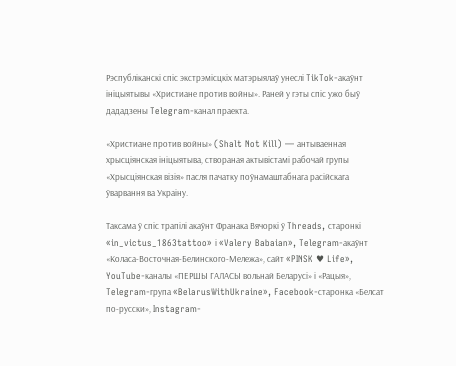Рэспубліканскі спіс экстрэмісцкіх матэрыялаў унеслі TikTok-акаўнт ініцыятывы «Христиане против войны». Раней у гэты спіс ужо быў дададзены Telegram-канал праекта.

«Христиане против войны» (Shalt Not Kill) — антываенная хрысціянская ініцыятыва, створаная актывістамі рабочай групы «Хрысціянская візія» пасля пачатку поўнамаштабнага расійскага ўварвання ва Украіну.

Таксама ў спіс трапілі акаўнт Франака Вячоркі ў Threads, старонкі «in_victus_1863tattoo» і «Valery Babaian», Telegram-акаўнт «Коласа-Восточная-Белинского-Мележа», сайт «PINSK ♥ Life», YouTube-каналы «ПЕРШЫ ГАЛАСЫ вольнай Беларусі» і «Рацыя», Telegram-група «BelarusWithUkraine», Facebook-старонка «Белсат по-русски», Instagram-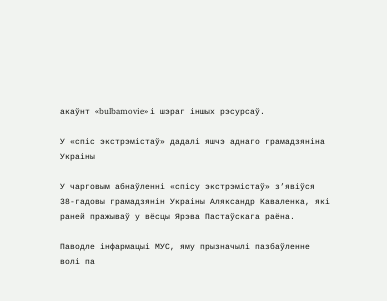акаўнт «bulbamovie» і шэраг іншых рэсурсаў.

У «спіс экстрэмістаў» дадалі яшчэ аднаго грамадзяніна Украіны

У чарговым абнаўленні «спісу экстрэмістаў» з’явіўся 38-гадовы грамадзянін Украіны Аляксандр Каваленка, які раней пражываў у вёсцы Ярэва Пастаўскага раёна.

Паводле інфармацыі МУС, яму прызначылі пазбаўленне волі па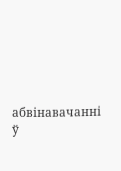абвінавачанні ў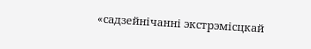«садзейнічанні экстрэмісцкай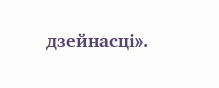дзейнасці».